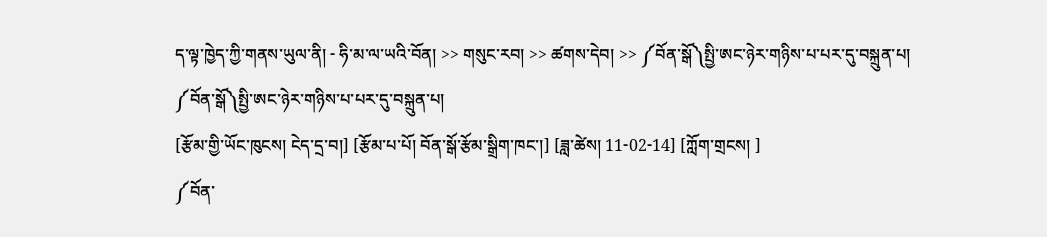ད་ལྟ་ཁྱེད་ཀྱི་གནས་ཡུལ་ནི། - ཧི་མ་ལ་ཡའི་བོན། >> གསུང་རབ། >> ཚགས་དེབ། >> ༼བོན་སྒོ༽སྤྱི་ཨང་ཉེར་གཉིས་པ་པར་དུ་བསྐྲུན་པ།
༼བོན་སྒོ༽སྤྱི་ཨང་ཉེར་གཉིས་པ་པར་དུ་བསྐྲུན་པ།
[རྩོམ་གྱི་ཡོང་ཁུངས། ངེད་དྲ་བ།] [རྩོམ་པ་པོ། བོན་སྒོ་རྩོམ་སྒྲིག་ཁང་།] [ཟླ་ཚེས། 11-02-14] [ཀློག་གྲངས། ]
༼བོན་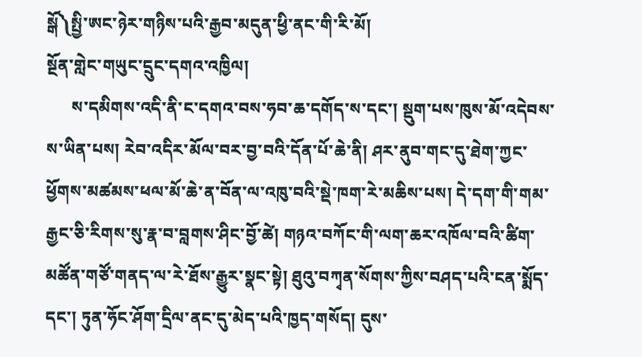སྒོ༽སྤྱི་ཨང་ཉེར་གཉིས་པའི་རྒྱབ་མདུན་ཕྱི་ནང་གི་རི་མོ།
སྔོན་གླེང་གཡུང་དྲུང་དགའ་འཁྱིལ།
      ས་དམིགས་འདི་ནི་ང་དགའ་བས་ཧབ་ཆ་དགོད་ས་དང་། སྡུག་པས་ཁུས་མོ་འདེབས་ས་ཡིན་པས། རེབ་འདིར་མོལ་བར་བྱ་བའི་དོན་པོ་ཆེ་ནི། ཤར་ནུབ་གང་དུ་ཐེག་ཀྱང་ཕྱོགས་མཚམས་ཕལ་མོ་ཆེ་ན་བོན་ལ་འཁུ་བའི་སྡེ་ཁག་རེ་མཆིས་པས། དེ་དག་གི་གམ་རྒྱང་ཅི་རིགས་སུ་རྣ་བ་བླགས་ཤིང་བྱོ་ཚེ། གཉའ་བཀོང་གི་ལག་ཆར་འཁོལ་བའི་ཚིག་མཚོན་གཙོ་གནད་ལ་རེ་ཐོས་རྒྱུར་སྣང་སྟེ། ཐུའུ་བཀྭན་སོགས་ཀྱིས་བཤད་པའི་ངན་སྨོད་དང་། ཏུན་ཧོང་ཤོག་དྲིལ་ནང་དུ་མེད་པའི་ཁྱད་གསོད། དུས་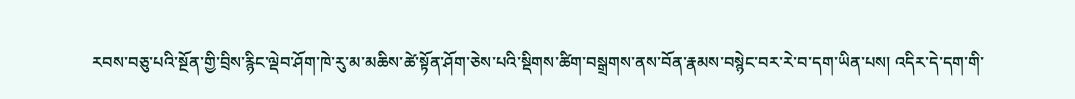རབས་བཅུ་པའི་སྔོན་གྱི་བྲིས་རྙིང་ལྡེབ་ཤོག་ཁེ་རུ་མ་མཆིས་ཚེ་སྟོན་ཤོག་ཅེས་པའི་སྡིགས་ཚིག་བསྒྲགས་ནས་བོན་རྣམས་བསྙེང་བར་རེ་བ་དག་ཡིན་པས། འདིར་དེ་དག་གི་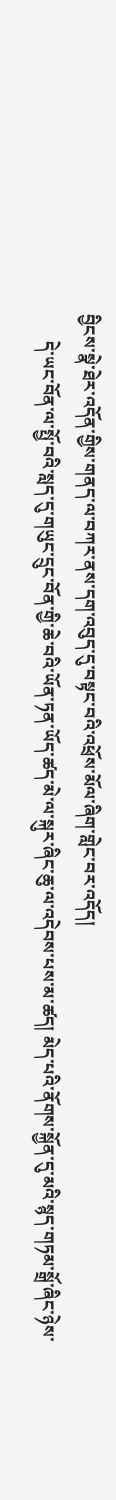བྱིངས་སྣེ་ཐེར་འདོན་གྱིས་གནད་ལ་བཀར་ནས་དག་འབུད་དུ་བསྟང་བའི་འཕྲོས་མོལ་ཞིག་གླེང་བར་འདོད།
      དེ་ཡང་བོན་ལ་སྤྱོ་བའི་སླད་དུ་གཡུང་དྲུང་བོན་གྱི་ཆེ་བའི་ཡོན་ཏན་ཡོད་ཚད་མེ་ལ་སྐུར་ཞིང་ཆུ་ལ་འདེབས་པས་མ་ཚད། མེད་པའི་ནོགས་སྐྱོན་དུ་མའི་སྙད་གཏམ་སྒྲོ་ཞིང་ཉེས་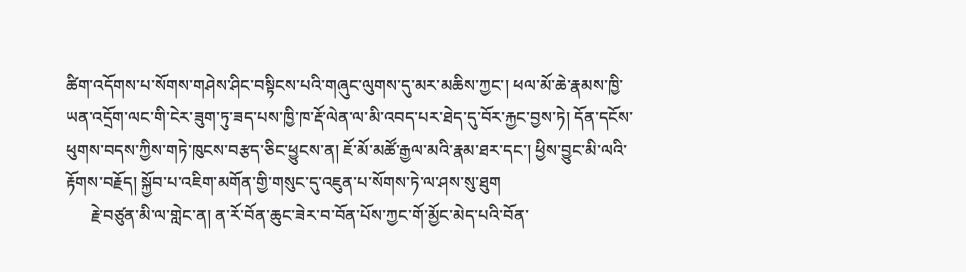ཚིག་འདོགས་པ་སོགས་གཤེས་ཤིང་བསྟིངས་པའི་གཞུང་ལུགས་དུ་མར་མཆིས་ཀྱང་། ཕལ་མོ་ཆེ་རྣམས་ཁྱི་ཡན་འདྲོག་ལང་གི་ངེར་ཟུག་ཏུ་ཟད་པས་ཁྱི་ཁ་རྡོ་ལེན་ལ་མི་འབད་པར་ཐེད་དུ་བོར་རྐྱང་བྱས་ཏེ། དོན་དངོས་ཕུགས་བདས་ཀྱིས་གཏེ་ཁུངས་བརྩད་ཅིང་ཕྱུངས་ན། ཇོ་མོ་མཚོ་རྒྱལ་མའི་རྣམ་ཐར་དང་། ཕྱིས་བྱུང་མི་ལའི་རྟོགས་བརྗོད། སྐྱོབ་པ་འཇིག་མགོན་གྱི་གསུང་དུ་འཇུན་པ་སོགས་ཏེ་ལ་ཤས་སུ་ཐུག
      རྗེ་བཙུན་མི་ལ་གླེང་ན། ན་རོ་བོན་ཆུང་ཟེར་བ་བོན་པོས་ཀྱང་གོ་མྱོང་མེད་པའི་བོན་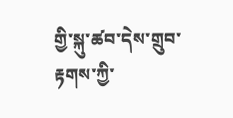གྱི་སྐུ་ཚབ་དེས་གྲུབ་རྟགས་ཀྱི་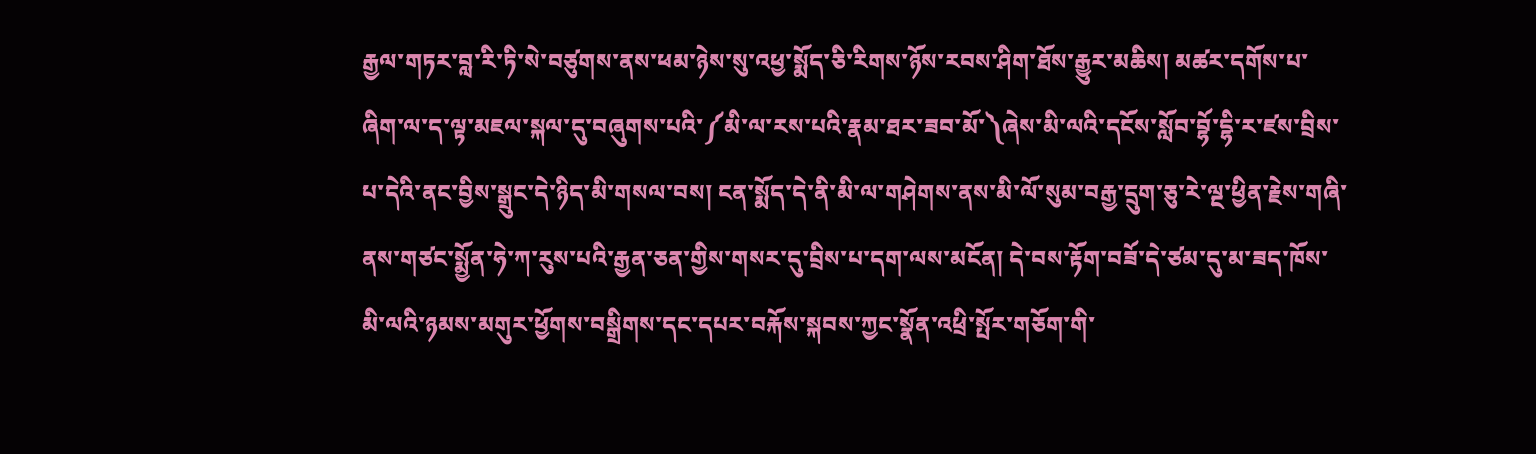རྒྱལ་གཏར་བླ་རི་ཏི་སེ་བཙུགས་ནས་ཕམ་ཉེས་སུ་འཕྱ་སྨོད་ཅི་རིགས་ཉོས་རབས་ཤིག་ཐོས་རྒྱུར་མཆིས། མཚར་དགོས་པ་ཞིག་ལ་ད་ལྟ་མཇལ་སྐལ་དུ་བཞུགས་པའི་༼མི་ལ་རས་པའི་རྣམ་ཐར་ཟབ་མོ་༽ཞེས་མི་ལའི་དངོས་སློབ་བྷོ་དྷི་ར་ཛས་བྲིས་པ་དེའི་ནང་བྱིས་སྒྲུང་དེ་ཉིད་མི་གསལ་བས། ངན་སྨོད་དེ་ནི་མི་ལ་གཤེགས་ནས་མི་ལོ་སུམ་བརྒྱ་དྲུག་ཅུ་རེ་ལྔ་ཕྱིན་རྗེས་གཞི་ནས་གཙང་སྨྱོན་ཧེ་ཀ་རུས་པའི་རྒྱན་ཅན་གྱིས་གསར་དུ་བྲིས་པ་དག་ལས་མངོན། དེ་བས་རྟོག་བཟོ་དེ་ཙམ་དུ་མ་ཟད་ཁོས་མི་ལའི་ཉམས་མགུར་ཕྱོགས་བསྒྲིགས་དང་དཔར་བརྐོས་སྐབས་ཀྱང་སྣོན་འཕྲི་སྤོར་གཅོག་གི་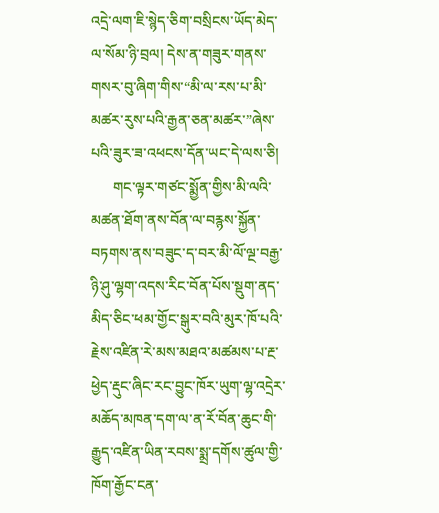འདྲེ་ལག་ཇི་སྙེད་ཅིག་བསྲིངས་ཡོད་མེད་ལ་སོམ་ཉི་བྲལ། དེས་ན་གཟུར་གནས་གསར་བུ་ཞིག་གིས་“མི་ལ་རས་པ་མི་མཚར་རུས་པའི་རྒྱན་ཅན་མཚར་”ཞེས་པའི་ཟུར་ཟ་འཕངས་དོན་ཡང་དེ་ལས་ཅི།
      གང་ལྟར་གཙང་སྨྱོན་གྱིས་མི་ལའི་མཚན་ཐོག་ནས་བོན་ལ་བརྙས་སྐྱོན་བཏགས་ནས་བཟུང་ད་བར་མི་ལོ་ལྔ་བརྒྱ་ཉི་ཤུ་ལྷག་འདས་རིང་བོན་པོས་སྡུག་ནད་མིད་ཅིང་ཕམ་གྱོང་སྒུར་བའི་མུར་ཁོ་པའི་རྗེས་འཛིན་རེ་མས་མཐའ་མཚམས་པ་རྔ་ཕྱེད་རྡུང་ཞིང་རང་བྱུང་ཁོར་ཡུག་ལྷ་འདྲེར་མཆོད་མཁན་དག་ལ་ན་རོ་བོན་ཆུང་གི་རྒྱུད་འཛིན་ཡིན་རབས་སྨྲ་དགོས་ཚུལ་གྱི་ཁོག་རྒྱོང་ངན་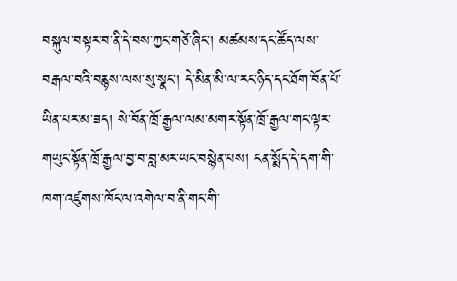བསྐུལ་བསྟར་བ་ནི་དེ་བས་ཀྱང་གཙེ་ཞིང་། མཚམས་དང་ཚོད་ལས་བརྒལ་བའི་བརྙས་ལས་སུ་སྣང་། དེ་མིན་མི་ལ་རང་ཉིད་དང་ཐོག་བོན་པོ་ཡིན་པར་མ་ཟད། སེ་བོན་ཁྲོ་རྒྱལ་ལམ་མགར་སྟོན་ཁྲོ་རྒྱལ་གང་ལྟར་གཡུང་སྟོན་ཁྲོ་རྒྱལ་བྱ་བ་བླ་མར་ཡང་བསྙེན་པས། ངན་སྨོད་དེ་དག་གི་ཁག་འཛུགས་ཁོང་ལ་འགེལ་བ་ནི་གང་གི་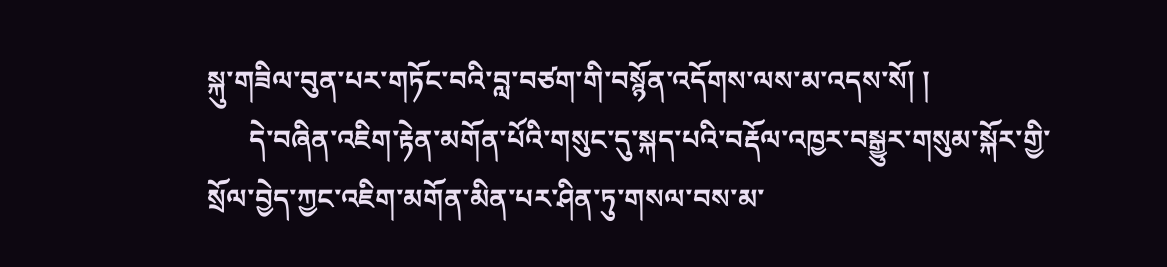སྐུ་གཟིལ་བུན་པར་གཏོང་བའི་བླ་བཙག་གི་བསྙོན་འདོགས་ལས་མ་འདས་སོ། །
      དེ་བཞིན་འཇིག་རྟེན་མགོན་པོའི་གསུང་དུ་སྐད་པའི་བརྡོལ་འཁྱར་བསྒྱུར་གསུམ་སྐོར་གྱི་སྲོལ་བྱེད་ཀྱང་འཇིག་མགོན་མིན་པར་ཤིན་ཏུ་གསལ་བས་མ་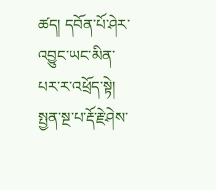ཚད། དབོན་པོ་ཤེར་འབྱུང་ཡང་མིན་པར་ར་འཕྲོད་སྟེ། སྤྱན་སྔ་པ་རྡོ་རྗེ་ཤེས་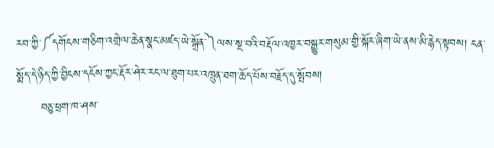རབ་ཀྱི་༼དགོངས་གཅིག་འགྲེལ་ཆེན་སྣང་མཛད་ཡེ་སྒྲོན་༽ལས་སྔ་བའི་བརྡོལ་འཁྱར་བསྒྱུར་གསུམ་གྱི་སྐོར་ཞིག་ཡེ་ནས་མི་རྙེད་སྟབས། ངན་སྨོད་དེ་ཉིད་ཀྱི་བྱིངས་དངོས་ཀྱང་རྡོར་ཤེར་རང་ལ་ཐུག་པར་འཁྲུན་ཐག་ཆོད་པོས་བརྗོད་དུ་སྤོབས།
      བཅུ་ཕྲག་ཁ་ཤས་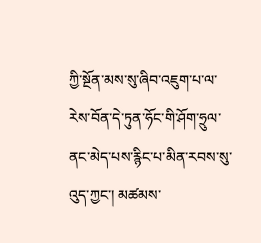ཀྱི་སྔོན་མས་སུ་ཞིབ་འཇུག་པ་ལ་རེས་བོན་དེ་ཏུན་ཧོང་གི་ཤོག་ཧྲུལ་ནང་མེད་པས་རྙིང་པ་མིན་རབས་སུ་འུད་ཀྱང་། མཚམས་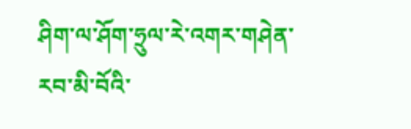ཤིག་ལ་ཤོག་ཧྲུལ་རེ་འགར་གཤེན་རབ་མི་བོའི་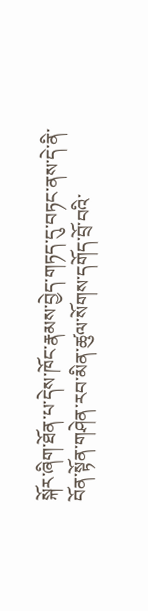སྐོར་ཞིག་ཐོན་པ་དེས་ཁོང་རྣམས་བྱེད་གཏད་དུ་བཏང་ནས་དེ་ནི་བོན་སྟོན་གཤེན་རབ་མིན་ཚུལ་སོགས་དགོད་བྲོ་བའི་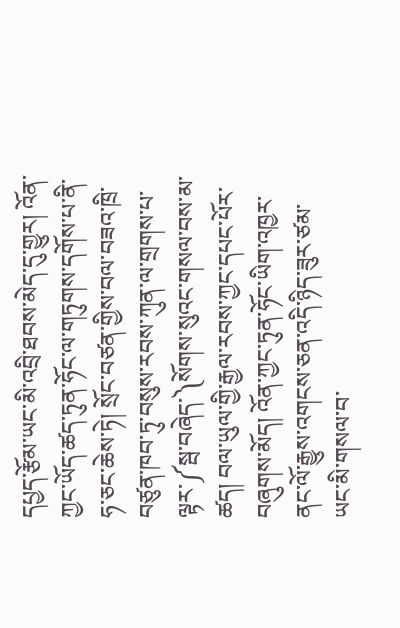དཔྱད་རྩོམ་ཡང་མི་འབྲི་ཐབས་མེད་དུ་གྱུར། འོན་ཀྱང་ཡོད་ཚད་ཏུན་ཧོང་ལ་གཏུགས་དགོས་པ་ནི་ཧ་ཅང་ཆེས་ཏེ། སྲོང་བཙན་གྱིས་བལ་བཟའ་ཁྲི་བཙུན་ཁབ་ཏུ་བསུས་རབས་ཀུན་ལ་གྲགས་པ་ལྟར་༼སྦ་བཞེད་༽སོགས་སུའང་གསལ་བས་མ་ཚད། བལ་ཡུལ་གྱི་རྒྱལ་རབས་ཀྱང་དཔང་པོར་བཞུགས་མོད། འོན་ཀྱང་ཏུན་ཧོང་ཡིག་འཁྱར་ནང་ལོ་རྒྱུས་འགངས་ཅན་འདི་ཉིད་ཟུར་ཙམ་ཡང་མི་གསལ་བ་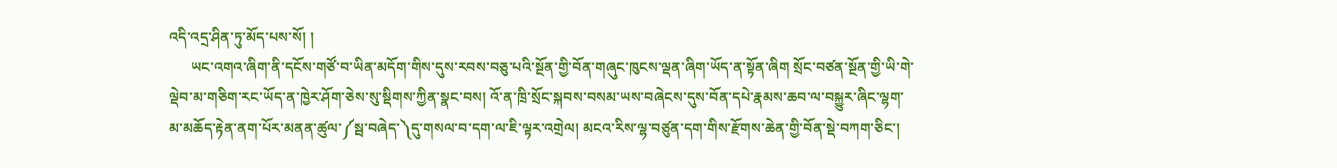འདི་འདྲ་ཤིན་ཏུ་མོད་པས་སོ། །
      ཡང་འགའ་ཞིག་ནི་དངོས་གཙོ་བ་ཡིན་མདོག་གིས་དུས་རབས་བཅུ་པའི་སྔོན་གྱི་བོན་གཞུང་ཁུངས་ལྡན་ཞིག་ཡོད་ན་སྟོན་ཞིག སྲོང་བཙན་སྔོན་གྱི་ཡི་གེ་ལྡེབ་མ་གཅིག་རང་ཡོད་ན་ཁྱེར་ཤོག་ཅེས་སུ་སྡིགས་ཀྱིན་སྣང་བས། འོ་ན་ཁྲི་སྲོང་སྐབས་བསམ་ཡས་བཞེངས་དུས་བོན་དཔེ་རྣམས་ཆབ་ལ་བསྐྱུར་ཞིང་ལྷག་མ་མཆོད་རྟེན་ནག་པོར་མནན་ཚུལ་༼སྦ་བཞེད་༽དུ་གསལ་བ་དག་ལ་ཇི་ལྟར་འགྲེལ། མངའ་རིས་ལྷ་བཙུན་དག་གིས་རྫོགས་ཆེན་གྱི་བོན་སྡེ་བཀག་ཅིང་།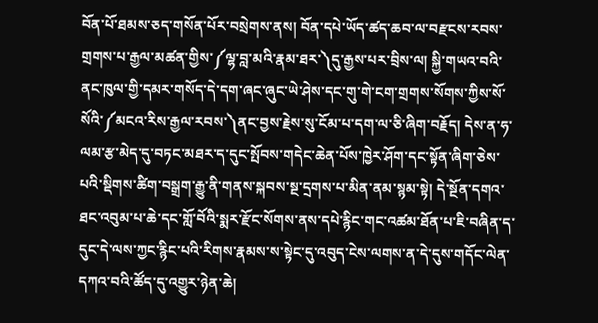བོན་པོ་ཐམས་ཅད་གསོན་པོར་བསྲེགས་ནས། བོན་དཔེ་ཡོད་ཚད་ཆབ་ལ་བརྫངས་རབས་གྲགས་པ་རྒྱལ་མཚན་གྱིས་༼ལྷ་བླ་མའི་རྣམ་ཐར་༽དུ་རྒྱས་པར་བྲིས་ལ། སྐྱི་གཡའ་བའི་ནང་ཁུལ་གྱི་དམར་གསོད་དེ་དག་ཞང་ཞུང་ཡེ་ཤེས་དང་གུ་གེ་ངག་གྲགས་སོགས་ཀྱིས་སོ་སོའི་༼མངའ་རིས་རྒྱལ་རབས་༽ནང་བྱས་རྗེས་སུ་ངོམ་པ་དག་ལ་ཅི་ཞིག་བརྗོད། དེས་ན་ཧ་ལམ་རྩ་མེད་དུ་བཏང་མཐར་ད་དུང་སྤོབས་གདེང་ཆེན་པོས་ཁྱེར་ཤོག་དང་སྟོན་ཞིག་ཅེས་པའི་སྡིགས་ཚིག་བསྒྲག་རྒྱུ་ནི་གནས་སྐབས་སྔ་དྲགས་པ་མིན་ནམ་སྙམ་སྟེ། དེ་སྔོན་དགའ་ཐང་འབུམ་པ་ཆེ་དང་གློ་བོའི་སྨར་རྫོང་སོགས་ནས་དཔེ་རྙིང་གང་འཚམ་ཐོན་པ་ཇི་བཞིན་ད་དུང་དེ་ལས་ཀྱང་རྙིང་པའི་རིགས་རྣམས་ས་སྟེང་དུ་འབུད་ངེས་ལགས་ན་དེ་དུས་གདོང་ལེན་དཀའ་བའི་ཚོད་དུ་འགྱུར་ཉེན་ཆེ།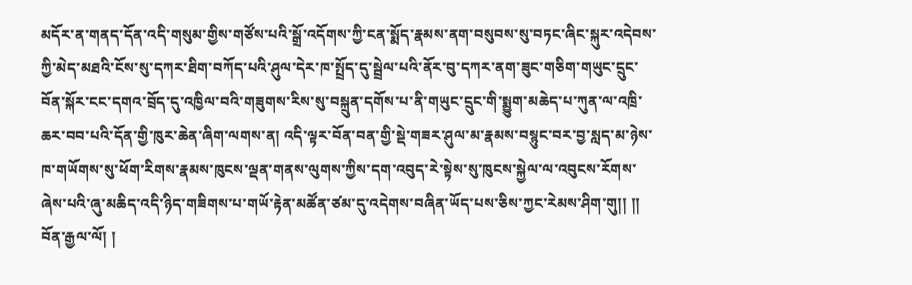མདོར་ན་གནད་དོན་འདི་གསུམ་གྱིས་གཙོས་པའི་སྒྲོ་འདོགས་ཀྱི་ངན་སྨོད་རྣམས་ནག་བསུབས་སུ་བཏང་ཞིང་སྐུར་འདེབས་ཀྱི་མེད་མཐའི་ངོས་སུ་དཀར་ཐིག་བཀོད་པའི་ཤུལ་དེར་ཁ་སྤྲོད་དུ་སྦྲེལ་པའི་ནོར་བུ་དཀར་ནག་ཟུང་གཅིག་གཡུང་དྲུང་བོན་སྐོར་ངང་དགའ་བྲོད་དུ་འཁྱིལ་བའི་གཟུགས་རིས་སུ་བསྐྲུན་དགོས་པ་ནི་གཡུང་དྲུང་གི་སྨྱུག་མཆེད་པ་ཀུན་ལ་འཁྲི་ཆར་བབ་པའི་དོན་གྱི་ཁུར་ཆེན་ཞིག་ལགས་ན། འདི་ལྟར་བོན་བན་གྱི་སྡེ་གཟར་ཤུལ་མ་རྣམས་བསྙུང་བར་བྱ་སླད་མ་ཉེས་ཁ་གཡོགས་སུ་ཕོག་རིགས་རྣམས་ཁུངས་ལྡན་གནས་ལུགས་ཀྱིས་དག་འབུད་རེ་སྟེས་སུ་ཁུངས་སྐྱེལ་ལ་འབུངས་རོགས་ཞེས་པའི་ཞུ་མཆིད་འདི་ཉིད་གཟིགས་པ་གཡོ་རྟེན་མཚོན་ཙམ་དུ་འདེགས་བཞིན་ཡོད་པས་ཅིས་ཀྱང་རེམས་ཤིག་གུ།། །།
བོན་རྒྱལ་ལོ། །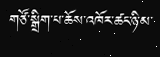གཙོ་སྒྲིག་པ་ཆོས་འཁོར་ཚང་ཉི་མ་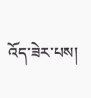འོད་ཟེར་པས།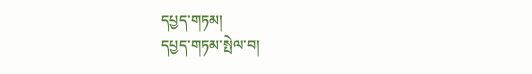དཔྱད་གཏམ།
དཔྱད་གཏམ་སྤེལ་བ།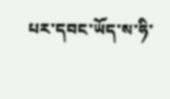པར་དབང་ཡོད་ས་ཧི་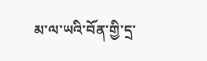མ་ལ་ཡའི་བོན་གྱི་དྲ་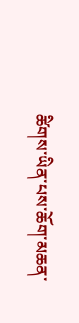ཚིགས་ཡིན་པས་ཆོག་མཆན་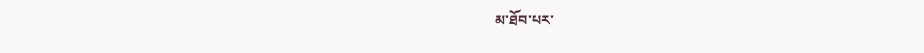མ་ཐོབ་པར་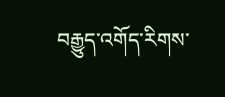བརྒྱུད་འགོད་རིགས་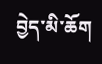བྱེད་མི་ཆོག